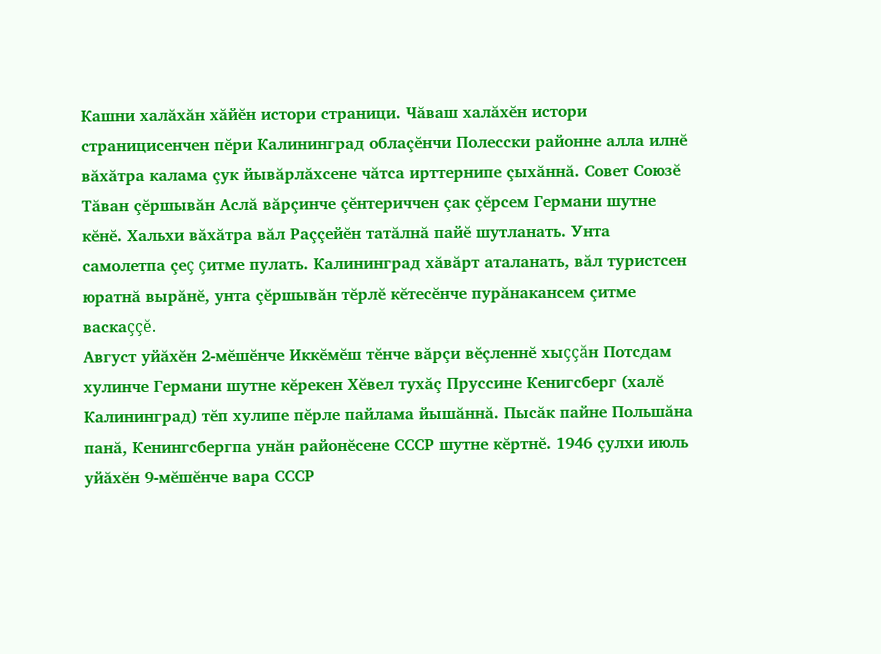Кашни халăхăн хăйĕн истори страници. Чăваш халăхĕн истори страницисенчен пĕри Калининград облаçĕнчи Полесски районне алла илнĕ вăхăтра калама çук йывăрлăхсене чăтса ирттернипе çыхăннă. Совет Союзĕ Тăван çĕршывăн Аслă вăрçинче çĕнтериччен çак çĕрсем Германи шутне кĕнĕ. Хальхи вăхăтра вăл Раççейĕн татăлнă пайĕ шутланать. Унта самолетпа çеç çитме пулать. Калининград хăвăрт аталанать, вăл туристсен юратнă вырăнĕ, унта çĕршывăн тĕрлĕ кĕтесĕнче пурăнакансем çитме васкаççĕ.
Август уйăхĕн 2-мĕшĕнче Иккĕмĕш тĕнче вăрçи вĕçленнĕ хыççăн Потсдам хулинче Германи шутне кĕрекен Хĕвел тухăç Пруссине Кенигсберг (халĕ Калининград) тĕп хулипе пĕрле пайлама йышăннă. Пысăк пайне Польшăна панă, Кенингсбергпа унăн районĕсене СССР шутне кĕртнĕ. 1946 çулхи июль уйăхĕн 9-мĕшĕнче вара СССР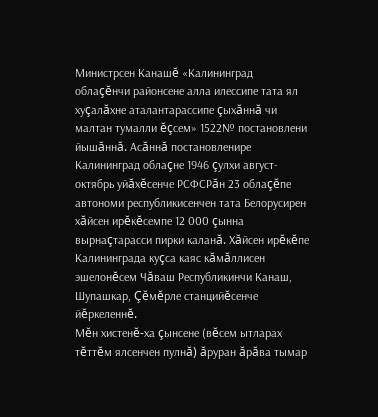Министрсен Канашĕ «Калининград облаçĕнчи районсене алла илессипе тата ял хуçалăхне аталантарассипе çыхăннă чи малтан тумалли ĕçсем» 1522№ постановлени йышăннă. Асăннă постановленире Калининград облаçне 1946 çулхи август-октябрь уйăхĕсенче РСФСРăн 23 облаçĕпе автономи республикисенчен тата Белорусирен хăйсен ирĕкĕсемпе 12 000 çынна вырнаçтарасси пирки каланă. Хăйсен ирĕкĕпе Калининграда куçса каяс кăмăллисен эшелонĕсем Чăваш Республикинчи Канаш, Шупашкар, Çĕмĕрле станцийĕсенче йĕркеленнĕ.
Мĕн хистенĕ-ха çынсене (вĕсем ытларах тĕттĕм ялсенчен пулнă) ăруран ăрăва тымар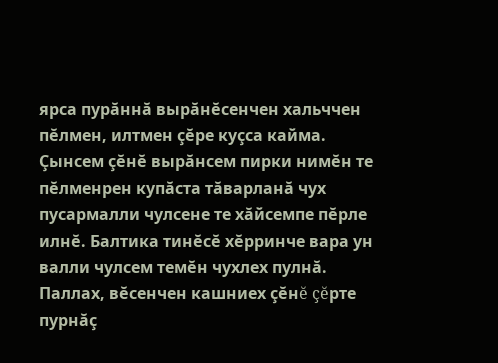ярса пурăннă вырăнĕсенчен хальччен пĕлмен, илтмен çĕре куçса кайма. Çынсем çĕнĕ вырăнсем пирки нимĕн те пĕлменрен купăста тăварланă чух пусармалли чулсене те хăйсемпе пĕрле илнĕ. Балтика тинĕсĕ хĕрринче вара ун валли чулсем темĕн чухлех пулнă. Паллах, вĕсенчен кашниех çĕнĕ çĕрте пурнăç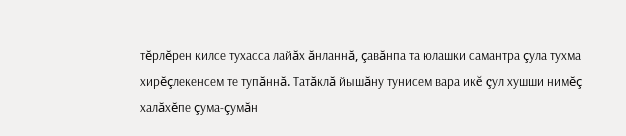тĕрлĕрен килсе тухасса лайăх ăнланнă, çавăнпа та юлашки самантра çула тухма хирĕçлекенсем те тупăннă. Татăклă йышăну тунисем вара икĕ çул хушши нимĕç халăхĕпе çума-çумăн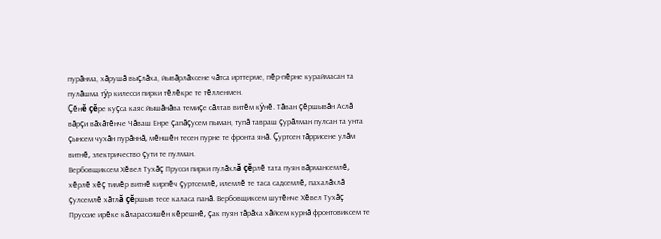пурăнма, хăрушă выçлăха, йывăрлăхсене чăтса ирттерме, пĕр-пĕрне кураймасан та пулăшма тÿр килесси пирки тĕлĕкре те тĕлленмен.
Çĕнĕ çĕре куçса каяс йышăнăва темиçе сăлтав витĕм кÿнĕ. Тăван çĕршывăн Аслă вăрçи вăхăтĕнче Чăваш Енре çапăçусем пыман, тупă тавраш çурăлман пулсан та унта çынсем чухăн пурăннă, мĕншĕн тесен пурне те фронта янă. Çуртсен тăррисене улăм витнĕ, электричество çути те пулман.
Вербовщиксем Хĕвел Тухăç Прусси пирки пулăхлă çĕрлĕ тата пуян вăрмансемлĕ, хĕрлĕ хĕç тимĕр витнĕ кирпĕч çуртсемлĕ, илемлĕ те таса садсемлĕ, пахалăхлă çулсемлĕ хăтлă çĕршыв тесе каласа панă. Вербовщиксем шутĕнче Хĕвел Тухăç Пруссие ирĕке кăларассишĕн кĕрешнĕ, çак пуян тăрăха хăйсем курнă фронтовиксем те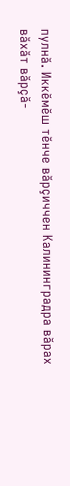пулнă. Иккĕмĕш тĕнче вăрçиччен Калининградра вăрах вăхăт вăрçă-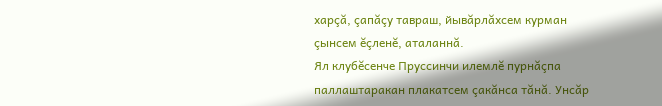харçă, çапăçу тавраш, йывăрлăхсем курман çынсем ĕçленĕ, аталаннă.
Ял клубĕсенче Пруссинчи илемлĕ пурнăçпа паллаштаракан плакатсем çакăнса тăнă. Унсăр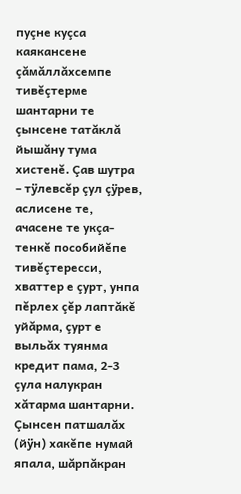пуçне куçса каякансене çăмăллăхсемпе тивĕçтерме шантарни те çынсене татăклă йышăну тума хистенĕ. Çав шутра – тÿлевсĕр çул çÿрев, аслисене те, ачасене те укçа-тенкĕ пособийĕпе тивĕçтересси, хваттер е çурт, унпа пĕрлех çĕр лаптăкĕ уйăрма, çурт е выльăх туянма кредит пама, 2-3 çула налукран хăтарма шантарни. Çынсен патшалăх (йÿн) хакĕпе нумай япала, шăрпăкран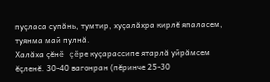пуçласа супăнь, тумтир, хуçалăхра кирлĕ япаласем, туянма май пулнă.
Халăха çĕнĕ çĕре куçарассипе ятарлă уйрăмсем ĕçленĕ. 30-40 вагонран (пĕринче 25-30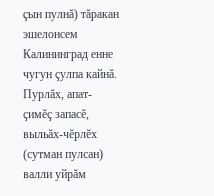çын пулнă) тăракан эшелонсем Калининград енне чугун çулпа кайнă. Пурлăх, апат-çимĕç запасĕ, выльăх-чĕрлĕх (сутман пулсан) валли уйрăм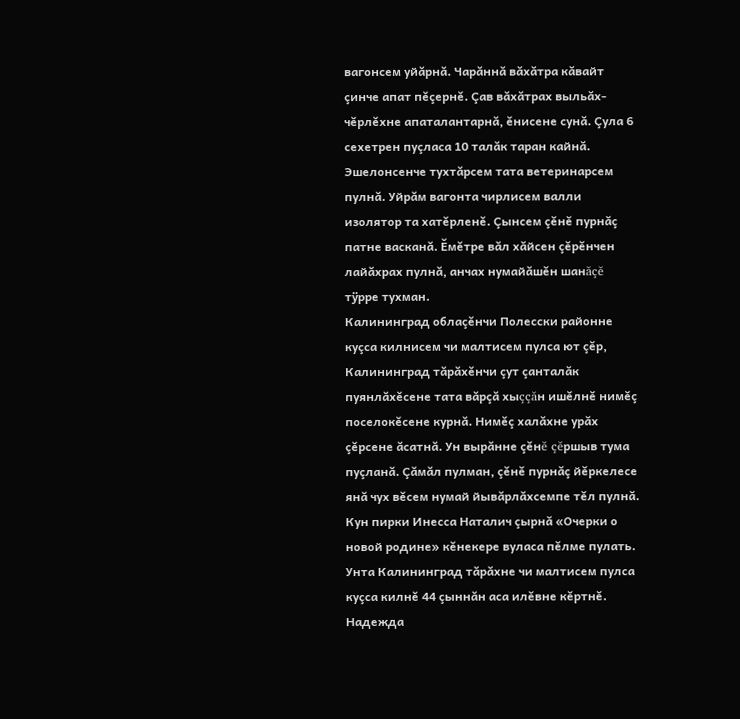вагонсем уйăрнă. Чарăннă вăхăтра кăвайт çинче апат пĕçернĕ. Çав вăхăтрах выльăх-чĕрлĕхне апаталантарнă, ĕнисене сунă. Çула 6 сехетрен пуçласа 10 талăк таран кайнă. Эшелонсенче тухтăрсем тата ветеринарсем пулнă. Уйрăм вагонта чирлисем валли изолятор та хатĕрленĕ. Çынсем çĕнĕ пурнăç патне васканă. Ĕмĕтре вăл хăйсен çĕрĕнчен лайăхрах пулнă, анчах нумайăшĕн шанăçĕ тÿрре тухман.
Калининград облаçĕнчи Полесски районне куçса килнисем чи малтисем пулса ют çĕр, Калининград тăрăхĕнчи çут çанталăк пуянлăхĕсене тата вăрçă хыççăн ишĕлнĕ нимĕç поселокĕсене курнă. Нимĕç халăхне урăх çĕрсене ăсатнă. Ун вырăнне çĕнĕ çĕршыв тума пуçланă. Çăмăл пулман, çĕнĕ пурнăç йĕркелесе янă чух вĕсем нумай йывăрлăхсемпе тĕл пулнă. Кун пирки Инесса Наталич çырнă «Очерки о новой родине» кĕнекере вуласа пĕлме пулать. Унта Калининград тăрăхне чи малтисем пулса куçса килнĕ 44 çыннăн аса илĕвне кĕртнĕ.
Надежда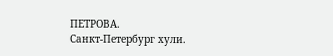ПЕТРОВА.
Санкт-Петербург хули.